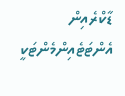ޑާކްރެއިން އެންޓަޓެއިންމެންޓަކީ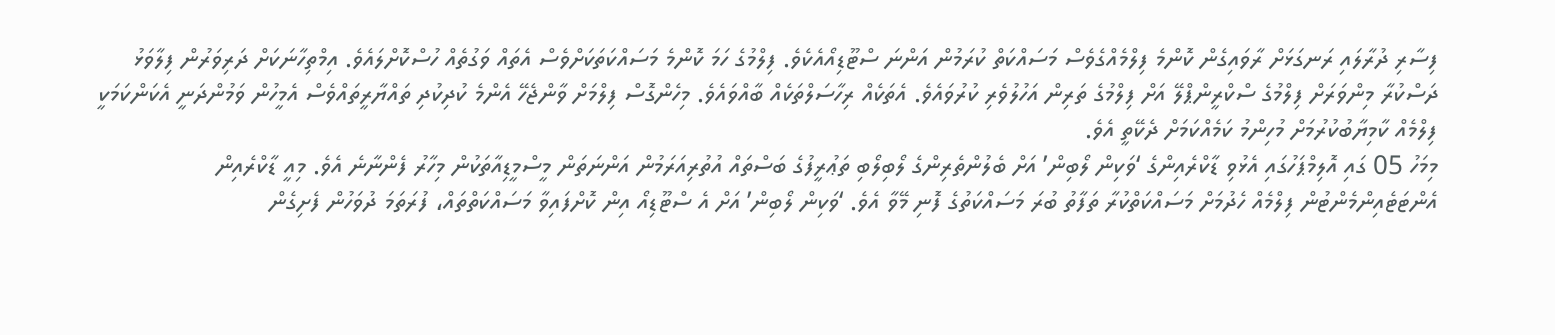ފިސާރި ދުރާލައި ރަނގަޅަށް ރާވައިގެން ކޮންމެ ފިލްމެއްގެވެސް މަސައްކަތް ކުރަމުން އަންނަ ސްޓޫޑިއޯއެކެވެ. ފިލްމުގެ ހަމަ ކޮންމެ މަސައްކަތަކަށްވެސް އެތައް ވަގުތެއް ހުސްކޮށްލައެވެ. އިމްތިހާނަކަށް ދަރިވަރުން ފިލާވަޅު ދަސްކުރާ މިންވަރަށް ފިލްމުގެ ސްކްރީންޕްލޭ އަށް ފިލްމުގެ ތަރިން އަހުލުވެރި ކުރުވައެވެ. އެތަކެއް ރިހާސަލްތަކެއް ބާއްވައެވެ. މިހެންގޮސް ފިލްމަށް ވާންޖެހޭ އެންމެ ކުދިކުދި ތައްޔާރީތައްވެސް އެމީހުން ވަމުންދަނީ އެކަންކަމަކީ ފިލްމެއް ކާމިޔާބުކުރުމަށް މުހިންމު ކަމެއްކަމަށް ދެކޭތީ އެވެ.
މިމަހު 05 ގައި އޮލިމްޕަހުގައި އެޅުވި ޑާކްރެއިންގެ ‘ވަކިން ލޯބިން’ އަށް ބެލުންތެރިންގެ ލޯބިލޯބި ތަޢުރީފުގެ ބަސްތައް އުތުރިއަރަމުން އަންނަތަން މީސްމީޑިއާތަކުން މިހާރު ފެންނާނެ އެވެ. މިއީ ޑާކްރެއިން އެންޓަޓެއިންމެންޓުން ފިލްމެއް ހެދުމަށް މަސައްކަތްކުރާ ތަފާތު ބުރަ މަސައްކަތުގެ ފޮނި މޭވާ އެވެ. ‘ވަކިން ލޯބިން’ އަށް އެ ސްޓޫޑިއޯ އިން ކޮށްފައިވާ މަސައްކަތްތައް، ފުރަތަމަ ދުވަހުން ފެށިގެން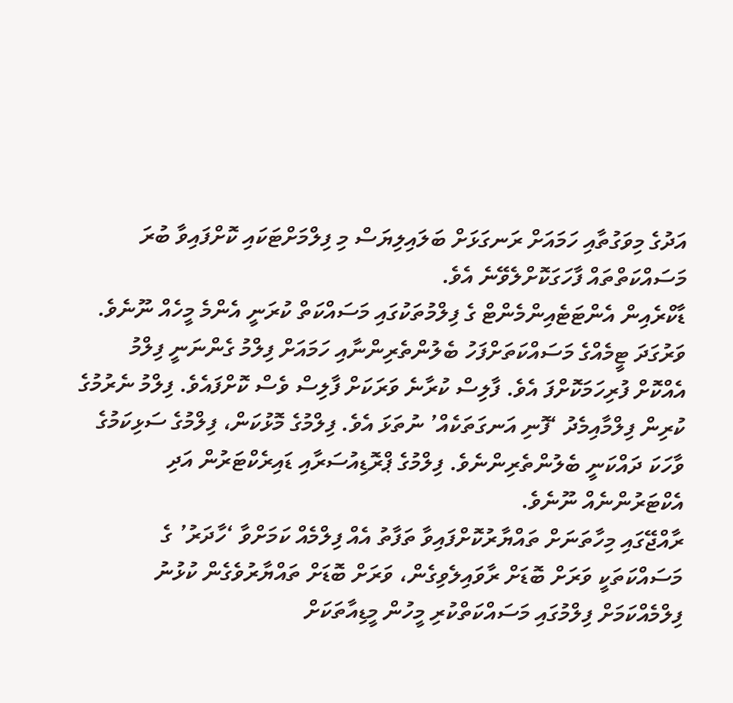އަދުގެ މިވަގުތާއި ހަމައަށް ރަނގަޅަށް ބަލައިލިޔަސް މި ފިލްމަށްޓަކައި ކޮށްފައިވާ ބުރަ މަސައްކަތްތައް ފާހަގަކޮށްލެވޭނެ އެވެ.
ޑާކްރެއިން އެންޓަޓެއިންމެންޓް ގެ ފިލްމުތަކުގައި މަސައްކަތް ކުރަނީ އެންމެ މީހެއް ނޫނެވެ. ވަރުގަދަ ޓީމެއްގެ މަސައްކަތަށްފަހު ބެލުންތެރިންނާއި ހަމައަށް ފިލްމު ގެންނަނީ ފިލްމު އެއްކޮށް ފުރިހަމަކޮށްފަ އެވެ. ފާލިސް ކުރާނެ ވަރަކަށް ފާލިސް ވެސް ކޮށްފައެވެ. ފިލްމު ނެރުމުގެ ކުރިން ފިލްމާއިމެދު ‘ފޮނި އަނގަތަކެއް’ ނުތަޅަ އެވެ. ފިލްމުގެ މޮޅުކަން، ފިލްމުގެ ސަޅިކަމުގެ ވާހަކަ ދައްކަނީ ބެލުންތެރިންނެވެ. ފިލްމުގެ ޕްރޮޑިއުސަރާއި ޑައިރެކްޓަރުން އަދި އެކްޓަރުންނެއް ނޫނެވެ.
ރާއްޖޭގައި މިހާތަނަށް ތައްޔާރުކޮށްފައިވާ ތަފާތު އެއް ފިލްމެއް ކަމަށްވާ ‘ހާދަރު’ ގެ މަސައްކަތަކީ ވަރަށް ބޮޑަށް ރާވައިލެވިގެން، ވަރަށް ބޮޑަށް ތައްޔާރުވެގެން ކުޅުނު ފިލްމެއްކަމަށް ފިލްމުގައި މަސައްކަތްކުރި މީހުން މީޑިއާތަކަށް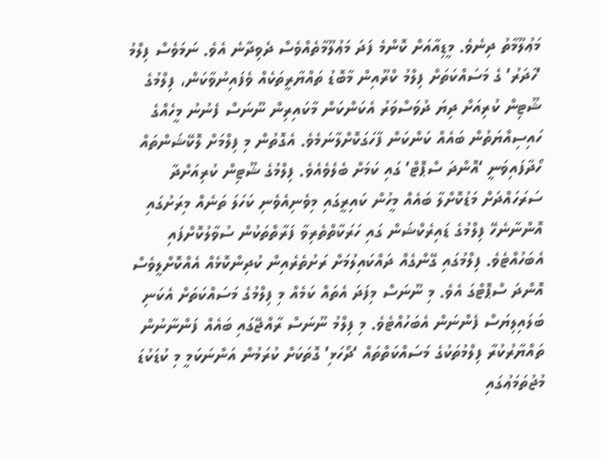މަޢުލޫމާތު ދިނެވެ. މީޑިއާއަށް ކޮންމެ ފަދަ މަޢުލޫމާތެއްވެސް ދެވިދާނެ އެވެ. ނަމަވެސް ފިލްމު ‘ހާދަރު’ ގެ މަސައްކަތަށް ފިލްމު ކްރޫއިން މާބޮޑު ތައްޔާރީތަކެއް ވެފައިނުވާކަން، ފިލްމުގެ ޝޫޓިން ކުރިއަށް ދިޔަ ދުވަސްވަރު އެކަންކަން މާކައިރިން ނޫނަސް ފެނުނު މީހެއްގެ ހައިސިއްޔަތުން ބައެއް ކަންކަން ފާހަގަކޮށްލާނަމެވެ. އެގޮތުން މި ފިލްމަށް ލޮކޭޝަންތައް ހޯދާފައިވަނީ ‘އޮންދަ ސްޕޮޓް’ ގައި ކަމަށް ބެލެވެއެވެ. ފިލްމުގެ ޝޫޓިން ކުރިއަށްދާ ސަރަހައްދަށް މަޑުކޮށްލާ ބައެއް މީހުން ކައިރީގައި މިވެނިއެވެނި ކަހަލަ ތަނެއް މިރަށުގައި އޮންނާނެހޭ ފިލްމުގެ ޑައިރެކްޝަން ގައި ހަރަކާތްތެރިވާ ފަރާތްތަކުން ސުވާލުކޮށްފައި އެބަހުއްޓެވެ. ފިލްމުގައި ގޭންގެއް ދައްކައިލުމަށް ރަށުތެރެއިން ކުދިންކޮޅެއް އެއްކޮށްލީވެސް އޮންދަ ސްޕޮޓްގަ އެވެ. މި ނޫނަސް މިފަދަ އެތައް ކަމެއް މި ފިލްމުގެ މަސައްކަތަށް އެކަނި ބަލައިލިޔަސް ފެންނަން އެބަހުއްޓެވެ. މި ފިލްމު ނޫނަސް ރާއްޖޭގައި ބައެއް ފަންނާނުން ތައްޔާރުކުރާ ފިލްމުތަކުގެ މަސައްކަތްތައް ‘ދޯހަޅި’ ގޮތަކަށް ކުރަމުން އަންނަކަމީ މި ކުޑަކުޑަ މުޖުތަމަޢުގައި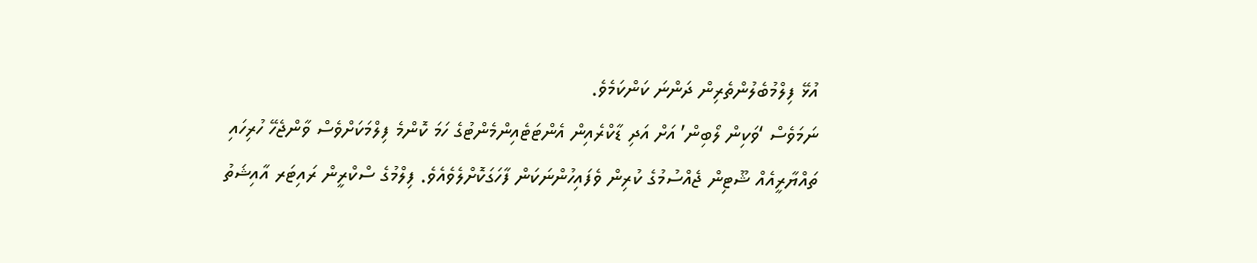އުޅޭ ފިލްމުބެލުންތެރިން ދަންނަ ކަންކަމެވެ.
ނަމަވެސް ‘ވަކިން ލޯބިން’ އަށް އަދި ޑާކްރެއިން އެންޓަޓެއިންމެންޓުގެ ހަމަ ކޮންމެ ފިލްމަކަށްވެސް ވާންޖެހޭ ހުރިހައި ތައްޔާރީއެއް ޝޫޓިން ޖެއްސުމުގެ ކުރިން ވެފައިހުންނަކަން ފާހަގަކޮށްލެވެއެވެ. ފިލްމުގެ ސްކްރީން ރައިޓަރ އާއިޝަތު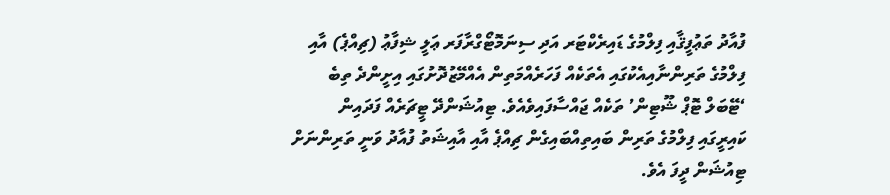ފުއާދު ތަޢުފީޤާއި ފިލްމުގެ ޑައިރެކްޓަރ އަދި ސިނަމޮޓޯގްރާފަރ ޢަލީ ޝިފާޢު (ޗިއްޕެ) އާއި ފިލްމުގެ ތަރިންނާއިއެކުގައި އެތަކެއް ފަހަރެއްމަތިން އެއްމޭޒުދޮށުގައި އިށީންދެ ތިބެ ‘ޓޭބަލް ޓޮޕް ޝޫޓިން’ ތަކެއް ޖައްސާފައިވެއެވެ. ޓިއުޝަންދޭ ޓީޗަރެއް ފަދައިން ކައިރީގައި ފިލްމުގެ ތަރިން ބައިތިއްބައިގެން ޗިއްޕެ އާއި އާއިޝަތު ފުއާދު ވަނީ ތަރިންނަށް ޓިއުޝަން ދީފަ އެވެ.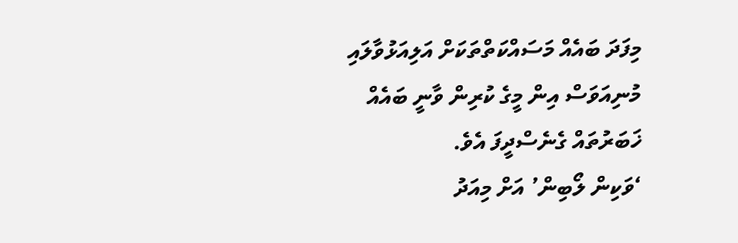މިފަދަ ބައެއް މަސައްކަތްތަކަށް އަލިއަޅުވާލައި މުނިއަވަސް އިން މީގެ ކުރިން ވާނީ ބައެއް ޚަބަރުތައް ގެނެސްދީފަ އެވެ.
‘ވަކިން ލޯބިން’ އަށް މިއަދު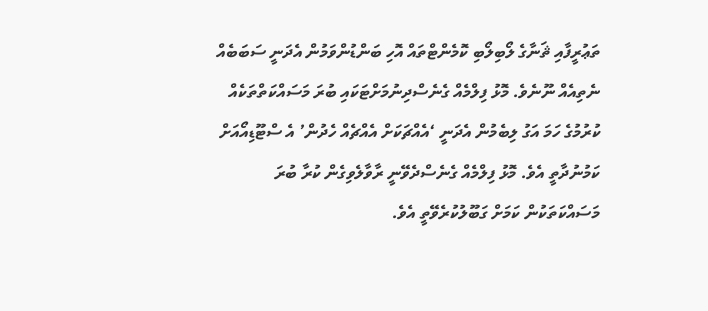ތަޢުރީފާއި ޘަނާގެ ލޯބިލޯބި ކޮމެންޓްތައް އޮހި ބަންޑުންވަމުން އެދަނީ ސަބަބެއް ނެތިއެއް ނޫނެވެ. މޮޅު ފިލްމެއް ގެނެސްދިނުމަށްޓަކައި ބުރަ މަސައްކަތްތަކެއް ކުރުމުގެ ހަމަ އަގު ލިބެމުން އެދަނީ ‘އެއްޗަކަށް އެއްޗެއް ހެދުން’ އެ ސްޓޫޑިއޯއަށް ކަމުނުދާތީ އެވެ. މޮޅު ފިލްމެއް ގެނެސްދެވޭނީ ރާވާލެވިގެން ކުރާ ބުރަ މަސައްކަތަކުން ކަމަށް ގަބޫލުކުރެވޭތީ އެވެ.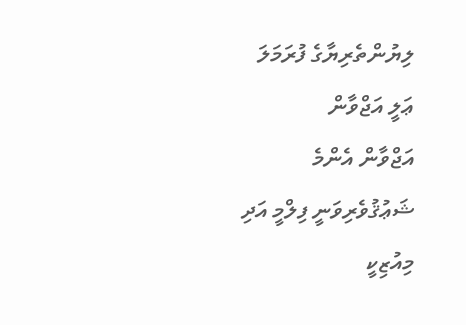ލިޔުންތެރިޔާގެ ފުރަމަލަ
ޢަލީ އަޖްވާން
އަޖްވާން އެންމެ ޝަޢުޤުވެރިވަނީ ފިލްމީ އަދި މިއުޒިކީ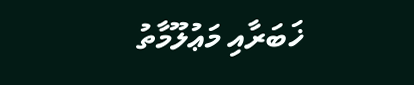ޚަބަރާއި މަޢުލޫމާތު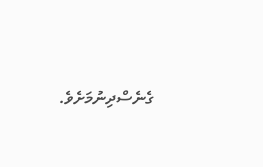ގެނެސްދިނުމަށެވެ.